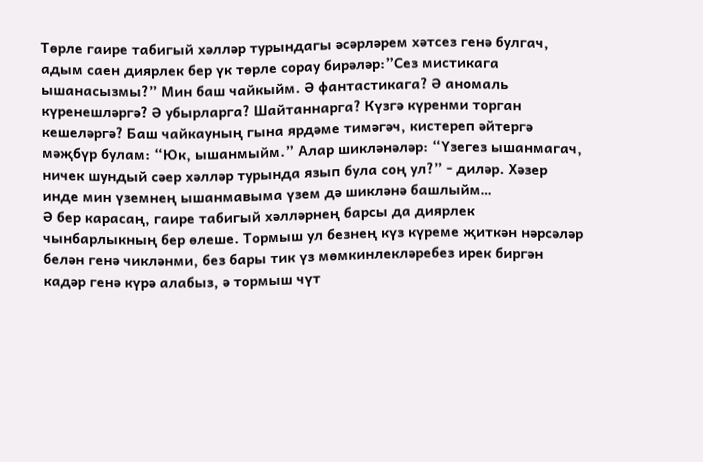Төрле гаире табигый хәлләр турындагы әсәрләрем хәтсез генә булгач, адым саен диярлек бер үк төрле сорау бирәләр:”Сез мистикага ышанасызмы?” Мин баш чайкыйм. Ә фантастикага? Ә аномаль күренешләргә? Ә убырларга? Шайтаннарга? Күзгә күренми торган кешеләргә? Баш чайкауның гына ярдәме тимәгәч, кистереп әйтергә мәҗбүр булам: “Юк, ышанмыйм.” Алар шикләнәләр: “Үзегез ышанмагач, ничек шундый сәер хәлләр турында язып була соң ул?” - диләр. Хәзер инде мин үземнең ышанмавыма үзем дә шикләнә башлыйм…
Ә бер карасаң, гаире табигый хәлләрнең барсы да диярлек чынбарлыкның бер өлеше. Тормыш ул безнең күз күреме җиткән нәрсәләр белән генә чикләнми, без бары тик үз мөмкинлекләребез ирек биргән кадәр генә күрә алабыз, ә тормыш чүт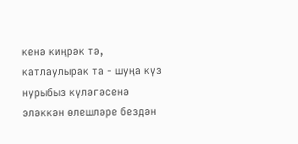кенә киңрәк тә, катлаулырак та - шуңа күз нурыбыз күләгәсенә эләккән өлешләре бездән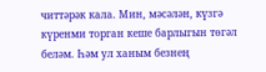читтәрәк кала. Мин, мәсәлән, күзгә күренми торган кеше барлыгын төгәл беләм. Һәм ул ханым безнең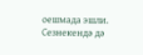оешмада эшли. Сезнекендә дә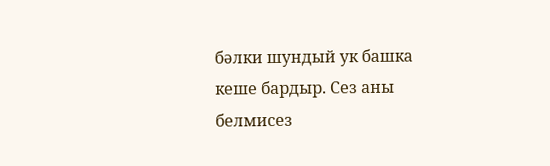бәлки шундый ук башка кеше бардыр. Сез аны белмисез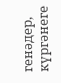генәдер, күргәнеге